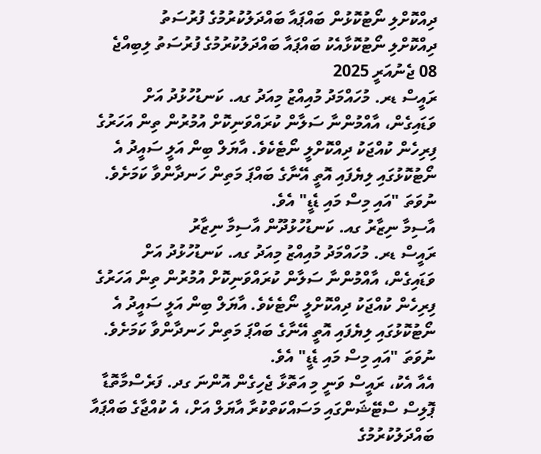ދިއްކޮށްލި ނޯޓުކޮޅުން ބައްޕައާ ބައްދަލުކުރުމުގެ ފުރުސަތު
ދިއްކޮށްލި ނޯޓުކޮޅާއެކު ބައްޕައާ ބައްދަލުކުރުމުގެ ފުރުސަތު ލިބިއްޖެ
08 ޖެނުއަރީ 2025
ރައީސް ޑރ. މުހައްމަދު މުއިއްޒު މިއަދު ގއ. ކަނޑުހުޅުދު އަށް ވަޑައިގެން، އާއްމުންނާ ސަލާން ކުރައްވަނިކޮށް އުމުރުން ތިން އަހަރުގެ ފިރިހެން ކުއްޖަކު ދިއްކޮށްލީ ނޯޓެކެވެ. އާޔަލް ބިން އަލީ ސައީދު އެ ނޯޓުކޮޅުގައި ލިޔެފައި އޮތީ އޭނާގެ ބައްޕަ މަތިން ހަނދާންވާ ކަމަށެވެ. ނުވަތަ "އައި މިސް މައި ޑެޑީ" އެވެ.
އާސިމާ ނިޒާރު ގއ. ކަނޑުހުޅުދޫން އާސިމާ ނިޒާރު
ރައީސް ޑރ. މުހައްމަދު މުއިއްޒު މިއަދު ގއ. ކަނޑުހުޅުދު އަށް ވަޑައިގެން، އާއްމުންނާ ސަލާން ކުރައްވަނިކޮށް އުމުރުން ތިން އަހަރުގެ ފިރިހެން ކުއްޖަކު ދިއްކޮށްލީ ނޯޓެކެވެ. އާޔަލް ބިން އަލީ ސައީދު އެ ނޯޓުކޮޅުގައި ލިޔެފައި އޮތީ އޭނާގެ ބައްޕަ މަތިން ހަނދާންވާ ކަމަށެވެ. ނުވަތަ "އައި މިސް މައި ޑެޑީ" އެވެ.
އެއާ އެކު، ރައީސް ވަނީ މި އަތޮޅާ ޖެހިގެން އޮންނަ ގދ. ފަރެސްމާތޮޑާ ޕޮލިސް ސްޓޭޝަންގައި މަސައްކަތްކުރާ އާޔަލް އަށް، އެ ކުއްޖާގެ ބައްޕައާ ބައްދަލުކުރުމުގެ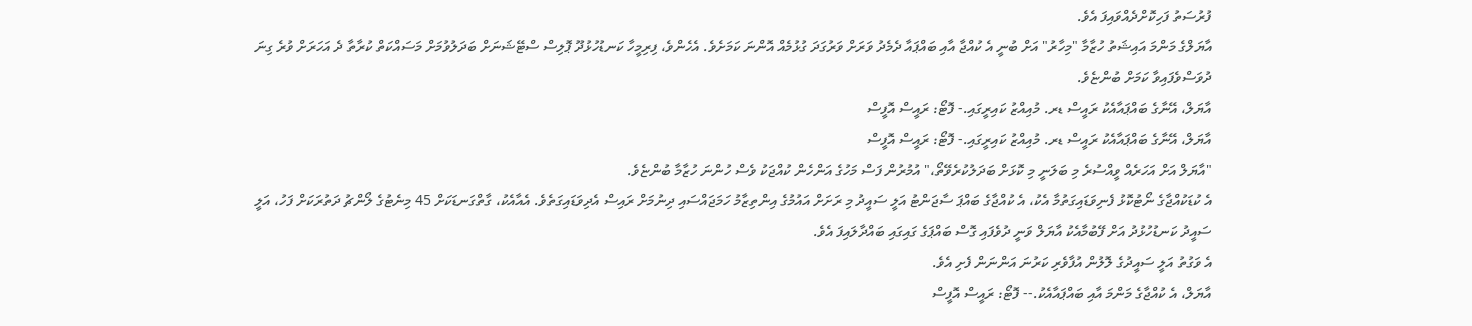ފުރުސަތު ފަހިކޮށްދެއްވައިފަ އެވެ.
އާޔަލްގެ މަންމަ އައިޝަތު ހުޒާމާ "މިހާރު" އަށް ބުނީ އެ ކުއްޖާ އާއި ބައްޕައާ ދެމެދު ވަރަށް ވަރުގަދަ ގުޅުމެއް އޮންނަ ކަމަށެވެ. އެހެންވެ، ފިރިމީހާ ކަނޑުހުޅުދޫ ޕޮލިސް ސްޓޭޝަނަށް ބަދަލުވުމަށް މަސައްކަތް ކުރާތާ ދެ އަހަރަށް ވުރެ ގިނަ ދުވަސްވެފައިވާ ކަމަށް ބުންޏެވެ.
އާޔަލް، އޭނާގެ ބައްޕައާއެކު ރައީސް ޑރ. މުއިއްޒު ކައިރީގައި.- ފޮޓޯ: ރައީސް އޮފީސް
އާޔަލް، އޭނާގެ ބައްޕައާއެކު ރައީސް ޑރ. މުއިއްޒު ކައިރީގައި.- ފޮޓޯ: ރައީސް އޮފީސް
"އާޔަލް އަށް އަހަރެއް ވީއްސުރެ މި ބަލަނީ މި ކޮޅަށް ބަދަލުކުރެވޭތޯ،" އުމުރުން ފަސް މަހުގެ އަންހެން ކުއްޖަކު ވެސް ހުންނަ ހުޒާމާ ބުންޏެވެ.
އެ ކުޑަކުއްޖާގެ ނޯޓުކޮޅު ފެނިވަޑައިގަތުމާ އެކު، އެ ކުއްޖާގެ ބައްޕަ ސާޖަންޓު އަލީ ސައީދު މި ރަށަށް އައުމުގެ އިންތިޒާމު ހަމަޖައްސައި ދިނުމަށް ރައިސް އެދިވަޑައިގަތެވެ. އެއާއެކު، ގާތްގަނޑަކަށް 45 މިނެޓުގެ ލޯންޗު ދަތުރަކަށް ފަހު، އަލީ ސައީދު ކަނޑުހުޅުދު އަށް ފޭބުމާއެކު އާޔަލް ވަނީ ދުވެފައި ގޮސް ބައްޕަގެ ގައިގައި ބައްދާލައިފަ އެވެ.
އެ ވަގުތު އަލީ ސައީދުގެ ލޮލުން އުފާވެރި ކަރުނަ އަންނަން ފެށި އެވެ.
އާޔަލް، އެ ކުއްޖާގެ މަންމަ އާއި ބައްޕައާއެކު.-- ފޮޓޯ: ރައީސް އޮފީސް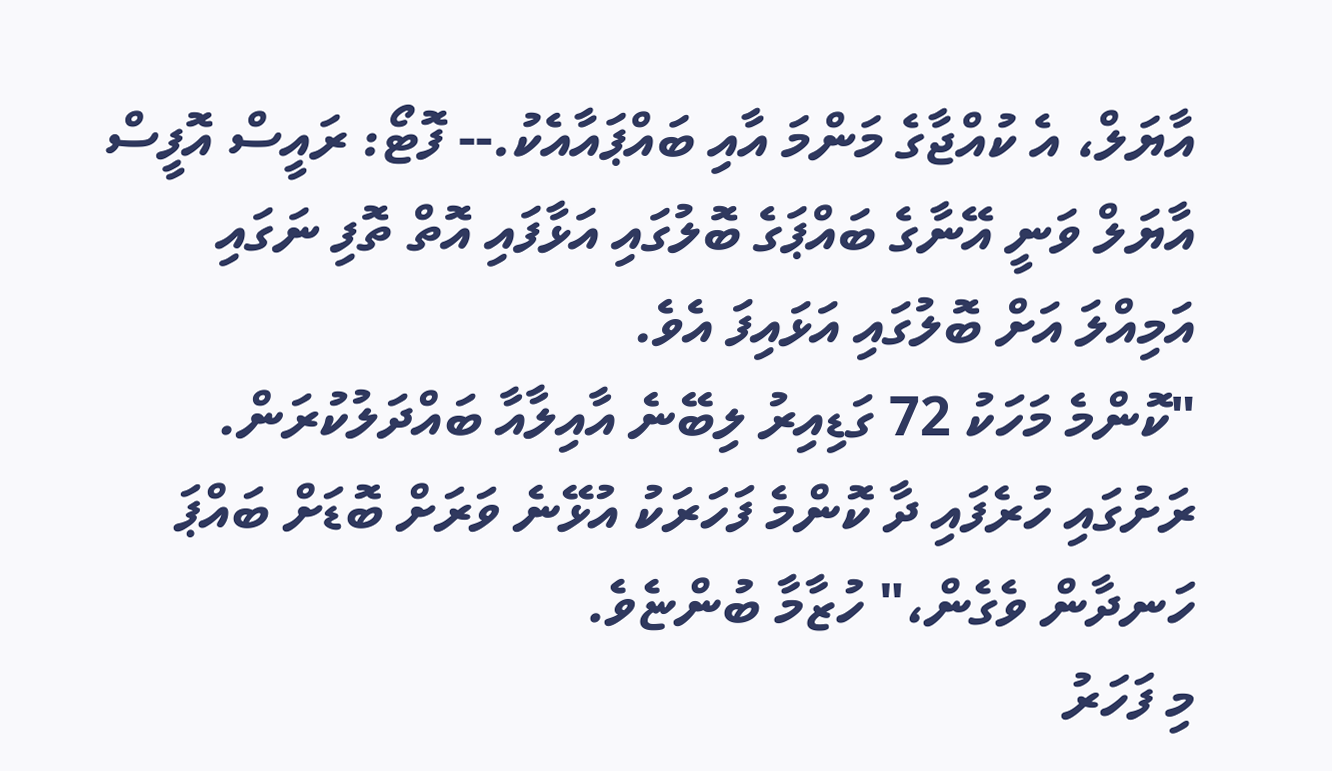އާޔަލް، އެ ކުއްޖާގެ މަންމަ އާއި ބައްޕައާއެކު.-- ފޮޓޯ: ރައީސް އޮފީސް
އާޔަލް ވަނީ އޭނާގެ ބައްޕަގެ ބޮލުގައި އަޅާފައި އޮތް ތޮފި ނަގައި އަމިއްލަ އަށް ބޮލުގައި އަޅައިފަ އެވެ.
"ކޮންމެ މަހަކު 72 ގަޑިއިރު ލިބޭނެ އާއިލާއާ ބައްދަލުކުރަން. ރަށުގައި ހުރެފައި ދާ ކޮންމެ ފަހަރަކު އުޅޭނެ ވަރަށް ބޮޑަށް ބައްޕަ ހަނދާން ވެގެން،" ހުޒާމާ ބުންޏެވެ.
މި ފަހަރު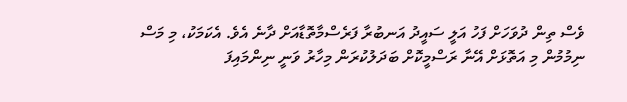ވެސް ތިން ދުވަހަށް ފަހު އަލީ ސައީދު އަނބުރާ ފަރެސްމާތޮޑާއަށް ދާނެ އެވެ. އެކަމަކު، މި މަސް ނިމުމުން މި އަތޮޅަށް އޭނާ ރަސްމީކޮށް ބަދަލުކުރަން މިހާރު ވަނީ ނިންމައިފަ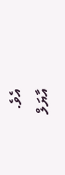އެވެ.
އާޔަލް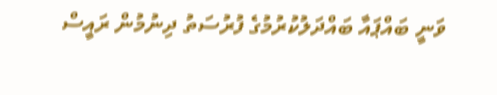ވަނީ ބައްޕައާ ބައްދަލުކުރުމުގެ ފުރުސަތު ދިނުމުން ރައީސް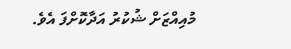މުއިއްޒަށް ޝުކުރު އަދާކޮށްފަ އެވެ.